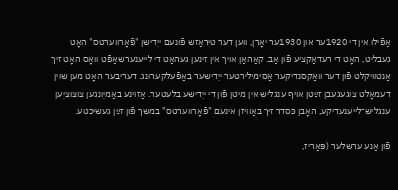אַפֿילו אין די 1920ער און 1930ער יאָרן, ווען דער טיראַזש פֿונעם ייִדישן "פֿאָרווערטס" האָט געבליט, האָט די רעדאַקציע פֿון אַב. קאַהאַן אויך אין זינען געהאַט די לייענערשאַפֿט וואָס האָט זיך אַנטוויקלט פֿון דער וואַקסנדיקער אַסימילירטער ייִדישער באַפֿעלקערונג. דעריבער האָט מען שוין דעמאָלט צוגעגעבן זײַטן אויף ענגליש אין מיטן פֿון די ייִדישע בלעטער. אַזוינע באַמיִונגען צוצוציִען ענגליש־לייענעדיקע, האָבן כּסדר זיך באַוויזן אינעם "פֿאָרווערטס" במשך פֿון זײַן געשיכטע.

פֿון אַנע ערשלער (פּאַריז,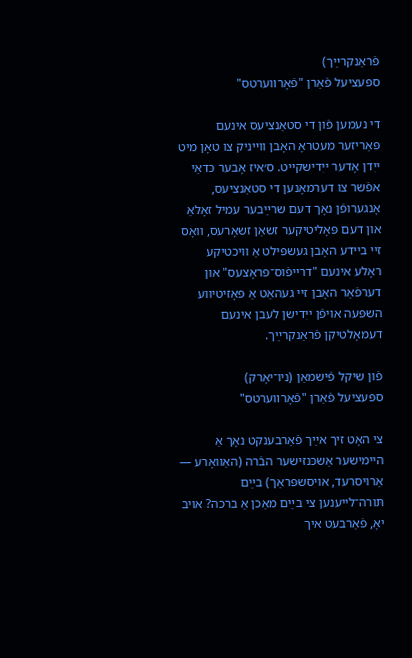פֿראַנקרײַך)
ספּעציעל פֿאַרן "פֿאָרװערטס"

די נעמען פֿון די סטאַנציעס אינעם פּאַריזער מעטראָ האָבן ווײניק צו טאָן מיט ייִדן אָדער ייִדישקײט. ס׳איז אָבער כּדאַי אפֿשר צו דערמאָנען די סטאַנציעס, אָנגערופֿן נאָך דעם שרײַבער עמיל זאָלאַ און דעם פּאָליטיקער זשאַן זשאָרעס, וואָס זיי ביידע האָבן געשפּילט אַ וויכטיקע ראָלע אינעם "דרײפֿוס־פּראָצעס" און דערפֿאַר האָבן זיי געהאַט אַ פּאָזיטיווע השפּעה אויפֿן ייִדישן לעבן אינעם דעמאָלטיקן פֿראַנקרײַך.

פֿון שיקל פֿישמאַן (ניו־יאָרק)
ספּעציעל פֿאַרן "פֿאָרװערטס"

צי האָט זיך אײַך פֿאַרבענקט נאָך אַ היימישער אַשכּנזישער הבֿרה (האַוואָרע — אַרויסרעד, אויסשפּראַך) בײַם תּורה־לייענען צי בײַם מאַכן אַ ברכה? אויב יאָ, פֿאַרבעט איך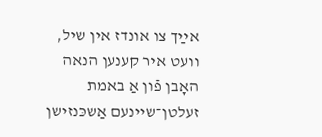אײַך צו אונדז אין שיל, וועט איר קענען הנאה האָבן פֿון אַ באמת זעלטן־שיינעם אַשכּנזישן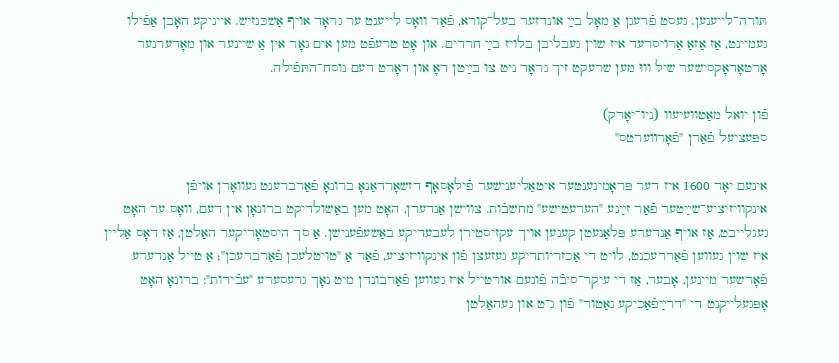תּורה־לייענען. געסט פֿרעגן אַ מאָל בײַ אונדזער בעל־קורא, פֿאַר וואָס לייענט ער גראָד אויף אַשכּנזיש. אייניקע האָבן אַפֿילו געמיינט, אַז אַזאַ אַרויסרעד איז שוין געבליבן בלויז בײַ חרדים. און אָט טרעפֿט מען אים גאָר אין אַ שיינער און מאָדערנער אָרטאָדאָקסישער שיל וווּ מען שרעקט זיך גראָד ניט צו בײַטן דאָ און דאָרט דעם נוסח־התּפֿילה.

פֿון יואל מאַטוועיעוו (ניו־יאָרק)
ספּעציעל פֿאַרן "פֿאָרװערטס"

אינעם יאָר 1600 איז דער פּראָמינענטער איטאַליענישער פֿילאָסאָף דזשאָרדאַנאָ ברונאָ פֿאַרברענט געוואָרן אויפֿן אינקוויזיציע־שײַטער פֿאַר זײַנע "הערעטישע" מחשבֿות. צווישן אַנדערן, האָט מען באַשולדיקט ברונאָן אין דעם, וואָס ער האָט געגלייבט, אַז אויף אַנדערע פּלאַנעטן קענען אויך עקזיסטירן לעבעדיקע באַשעפֿענישן. אַ סך היסטאָריקער האַלטן, אַז דאָס אַליין איז שוין געווען פֿאַררעכנט, לויט די אַכזריותדיקע געזעצן פֿון אינקוויזיציע, פֿאַר אַ "טויטלעכן פֿאַרברעכן"; אַ טייל אַנדערע פֿאָרשער מיינען, אָבער, אַז די עיקר־סיבֿה פֿונעם אורטייל איז געווען פֿאַרבונדן מיט נאָך גרעסערע "עבֿירות": ברונאָ האָט אָפּגעלייקנט די "דרײַפֿאַכיקע נאַטור" פֿון ג־ט און געהאַלטן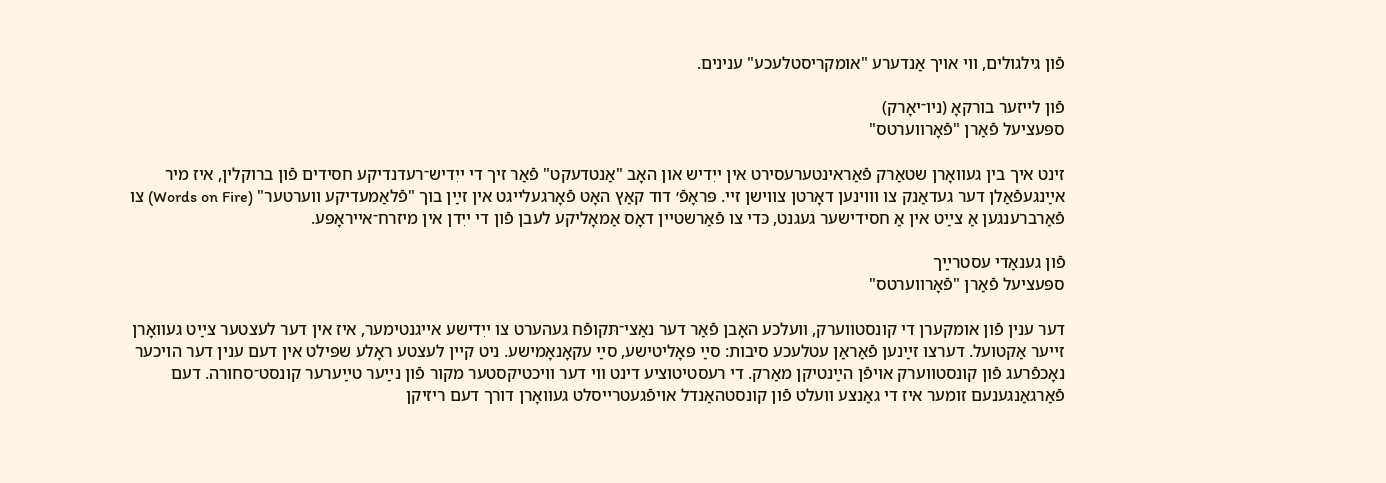פֿון גילגולים, ווי אויך אַנדערע "אומקריסטלעכע" ענינים.

פֿון לייזער בורקאָ (ניו־יאָרק)
ספּעציעל פֿאַרן "פֿאָרװערטס"

זינט איך בין געוואָרן שטאַרק פֿאַראינטערעסירט אין ייִדיש און האָב "אַנטדעקט" פֿאַר זיך די ייִדיש־רעדנדיקע חסידים פֿון ברוקלין, איז מיר אײַנגעפֿאַלן דער געדאַנק צו וווינען דאָרטן צווישן זיי. פּראָפֿ׳ דוד קאַץ האָט פֿאָרגעלייגט אין זײַן בוך "פֿלאַמעדיקע ווערטער" (Words on Fire) צו פֿאַרברענגען אַ צײַט אין אַ חסידישער געגנט, כּדי צו פֿאַרשטיין דאָס אַמאָליקע לעבן פֿון די ייִדן אין מיזרח־אייראָפּע.

פֿון גענאַדי עסטרײַך
ספּעציעל פֿאַרן "פֿאָרװערטס"

דער ענין פֿון אומקערן די קונסטװערק, װעלכע האָבן פֿאַר דער נאַצי־תּקופֿח געהערט צו ייִדישע אײגנטימער, איז אין דער לעצטער צײַט געװאָרן זײער אַקטועל. דערצו זײַנען פֿאַראַן עטלעכע סיבות: סײַ פּאָליטישע, סײַ עקאָנאָמישע. ניט קײן לעצטע ראָלע שפּילט אין דעם ענין דער הױכער נאָכפֿרעג פֿון קונסטווערק אויפֿן הײַנטיקן מאַרק. די רעסטיטוציע דינט װי דער װיכטיקסטער מקור פֿון נײַער טײַערער קונסט־סחורה. דעם פֿאַרגאַנגענעם זומער איז די גאַנצע װעלט פֿון קונסטהאַנדל אױפֿגעטרײסלט געװאָרן דורך דעם ריזיקן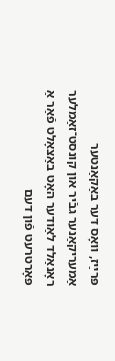פּרײַז, װאָס דער באַקאַנטער אַמעריקאַנער גבֿיר און קונסט־זאַמלער ראָנאַלד לאַודער האָט באַצאָלט פֿאַר אַ פּאָרטרעט פֿון דעם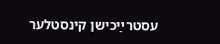עסטרײַכישן קינסטלער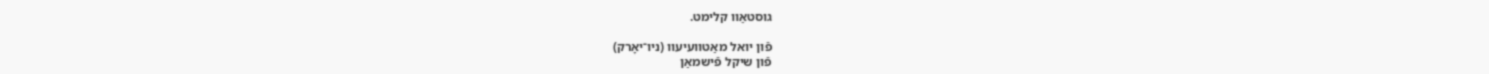גוסטאַװ קלימט.

פֿון יואל מאַטװעיעװ (ניו־יאָרק)
פֿון שיקל פֿישמאַן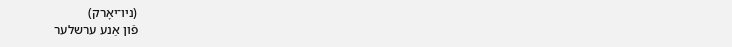(ניו־יאָרק)
פֿון אַנע ערשלער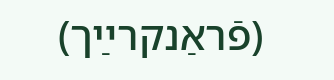(פֿראַנקרײַך)